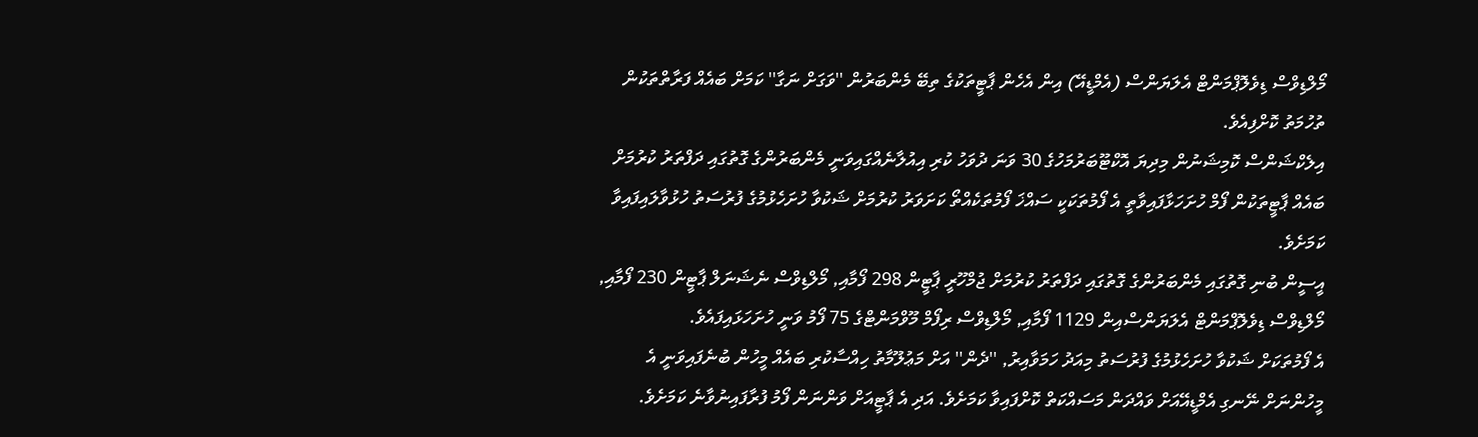މޯލްޑިވްސް ޑިވެލޮޕްމަންޓް އެލަޔަންސް (އެމްޑީއޭ) އިން އެހެން ޕާޓީތަކުގެ ތިބޭ މެންބަރުން ''ވަގަށް ނަގާ'' ކަމަށް ބައެއް ފަރާތްތަކުން ތުހުމަތު ކޮށްފިއެވެ.
އިލެކްޝަންސް ކޮމިޝަނުން މިދިޔަ އޮކްޓޫބަރުމަހުގެ 30 ވަނަ ދުވަހު ކުރި އިއުލާނެއްގައިވަނީ މެންބަރުންގެ ގޮތުގައި ދަފްތަރު ކުރުމަށް ބައެއް ޕާޓީތަކުން ފޯމް ހުށަހަޅާފައިވާތީ އެ ފޯމުތަކަކީ ސައްޚަ ފޯމުތަކެއްތޯ ކަށަވަރު ކުރުމަށް ޝަކުވާ ހުށަހެޅުމުގެ ފުރުސަތު ހުޅުވާލައިފައިވާ ކަމަށެވެ.
އީސީން ބުނި ގޮތުގައި މެންބަރުންގެ ގޮތުގައި ދަފްތަރު ކުރުމަށް ޖުމްހޫރީ ޕާޓީން 298 ފޯމާއި, މޯލްޑިވްސް ނެޝަނަލް ޕާޓީން 230 ފޯމާއި, މޯލްޑިވްސް ޑިވެލޮޕްމަންޓް އެލަޔަންސްއިން 1129 ފޯމާއި, މޯލްޑިވްސް ރިފޯމް މޫވްމަންޓްގެ 75 ފޯމު ވަނީ ހުށަހަޅައިފައެވެ.
އެ ފޯމުތަކަށް ޝަކުވާ ހުށަހެޅުމުގެ ފުރުސަތު މިއަދު ހަމަވާއިރު, ''ދެން'' އަށް މަޢުލޫމާތު ހިއްސާކުރި ބައެއް މީހުން ބުނެފައިވަނީ އެ މީހުންނަށް ނޭނގި އެމްޑީއޭއަށް ވައްދަން މަސައްކަތް ކޮށްފައިވާ ކަމަށެވެ. އަދި އެ ޕާޓީއަށް ވަންނަން ފޯމު ފުރާފައިނުވާނެ ކަމަށެވެ.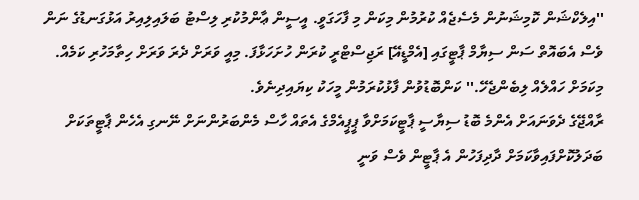''އިލެކްޝަން ކޮމިޝަނުން މެސެޖެއް ކުރުމުން މިކަން މި ފާހަގަވީ. އީސީން ޢާންމުކުރި ލިސްޓު ބަލައިލިއިރު އަޅުގަނޑުގެ ނަން ވެސް އެބައޮތް ސަން ސިޔާމް ޕާޓީގައި [އެމްޑީއޭ] ރަޖިސްޓްރީ ކުރަން ހުށަހަޅާފަ. މިއީ ވަރަށް ދެރަ ވަރަށް ހިތާމަހުރި ކަމެއް. މިކަމަށް ހައްލެއް ލިބެންޖެހޭ.'' ކަންބޮޑުވުން ފާޅުކުރަމުން މީހަކު ކިޔައިދިނެވެ.
ރާއްޖޭގެ ދެވަނައަށް އެންމެ ބޮޑު ސިޔާސީ ޕާޓީކަމަށްވާ ޕީޕީއެމްގެ އެތައް ހާސް މެންބަރުންނަށް ނޭނގި އެހެން ޕާޓީތަކަށް ބަދަލުކޮށްފައިވާކަމަށް ދާދިފަހުން އެ ޕާޓީން ވެސް ވަނީ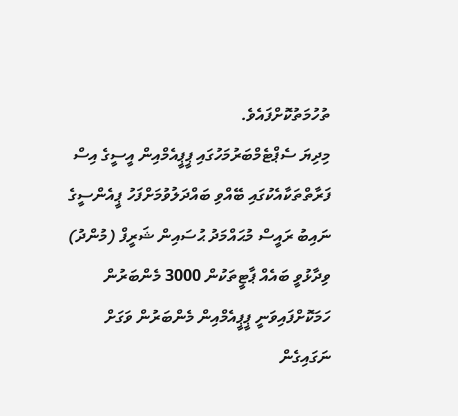ތުހުމަތުކޮށްފައެވެ.
މިދިޔަ ސެޕްޓެމްބަރުމަހުގައި ޕީޕީއެމްއިން އީސީގެ އިސް ފަރާތްތަކާއެކުގައި ބޭއްވި ބައްދަލުވުމަށްފަހު ޕީއެންސީގެ ނައިބު ރައީސް މުޙައްމަދު ޙުސައިން ޝަރީފް (މުންދު) ވިދާޅުވީ ބައެއް ޕާޓީތަކުން 3000 މެންބަރުން ހަމަކޮށްފައިވަނީ ޕީޕީއެމްއިން މެންބަރުން ވަގަށް ނަގައިގެން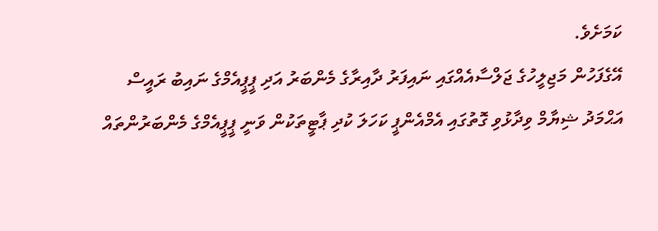ކަމަށެވެ.
އޭގެފަހުން މަޖިލީހުގެ ޖަލްސާއެއްގައި ނައިފަރު ދާއިރާގެ މެންބަރު އަދި ޕީޕީއެމްގެ ނައިބު ރައީސް އަޙްމަދު ޝިޔާމް ވިދާޅުވި ގޮތުގައި އެމްއެންޕީ ކަހަލަ ކުދި ޕާޓީތަކުން ވަނީ ޕީޕީއެމްގެ މެންބަރުންތައް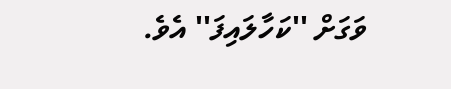ވަގަށް ''ކަހާލައިފަ'' އެވެ.